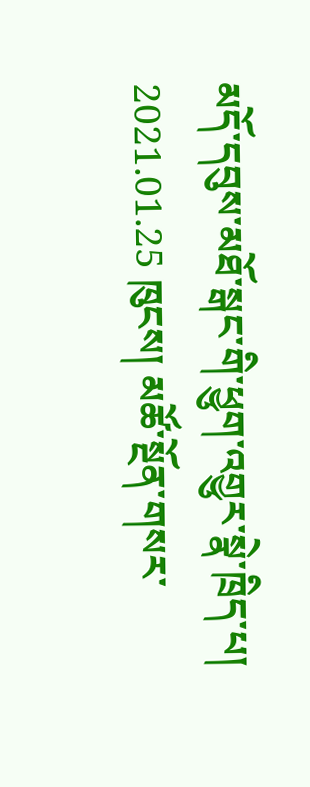མདོ་དབུས་མཐོ་སྒང་གི་ཕྱུག་འགྱུར་སྣེ་ཁྲིད་པ།
2021.01.25 ཁུངས། མཚོ་སྔོན་གསར་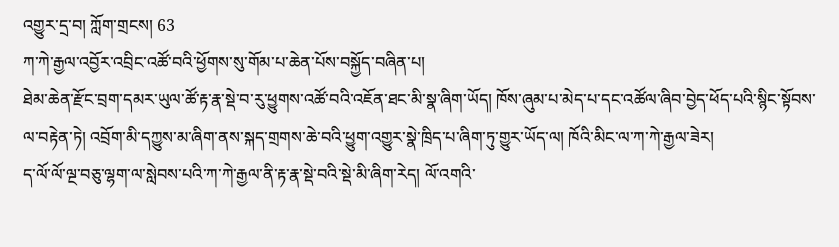འགྱུར་དྲ་བ། ཀློག་གྲངས། 63
ཀ་ཀེ་རྒྱལ་འབྱོར་འབྲིང་འཚོ་བའི་ཕྱོགས་སུ་གོམ་པ་ཆེན་པོས་བསྐྱོད་བཞིན་པ།
ཐེམ་ཆེན་རྫོང་བྲག་དམར་ཡུལ་ཚོ་རྟ་རྣ་སྡེ་བ་རུ་ཕྱུགས་འཚོ་བའི་འཇོན་ཐང་མི་སྣ་ཞིག་ཡོད། ཁོས་ཞུམ་པ་མེད་པ་དང་འཚོལ་ཞིབ་བྱེད་ཕོད་པའི་སྙིང་སྟོབས་ལ་བརྟེན་ཏེ། འབྲོག་མི་དཀྱུས་མ་ཞིག་ནས་སྐད་གྲགས་ཆེ་བའི་ཕྱུག་འགྱུར་སྣེ་ཁྲིད་པ་ཞིག་ཏུ་གྱུར་ཡོད་ལ། ཁོའི་མིང་ལ་ཀ་ཀེ་རྒྱལ་ཟེར།
ད་ལོ་ལོ་ལྔ་བཅུ་ལྷག་ལ་སླེབས་པའི་ཀ་ཀེ་རྒྱལ་ནི་རྟ་རྣ་སྡེ་བའི་སྡེ་མི་ཞིག་རེད། ལོ་འགའི་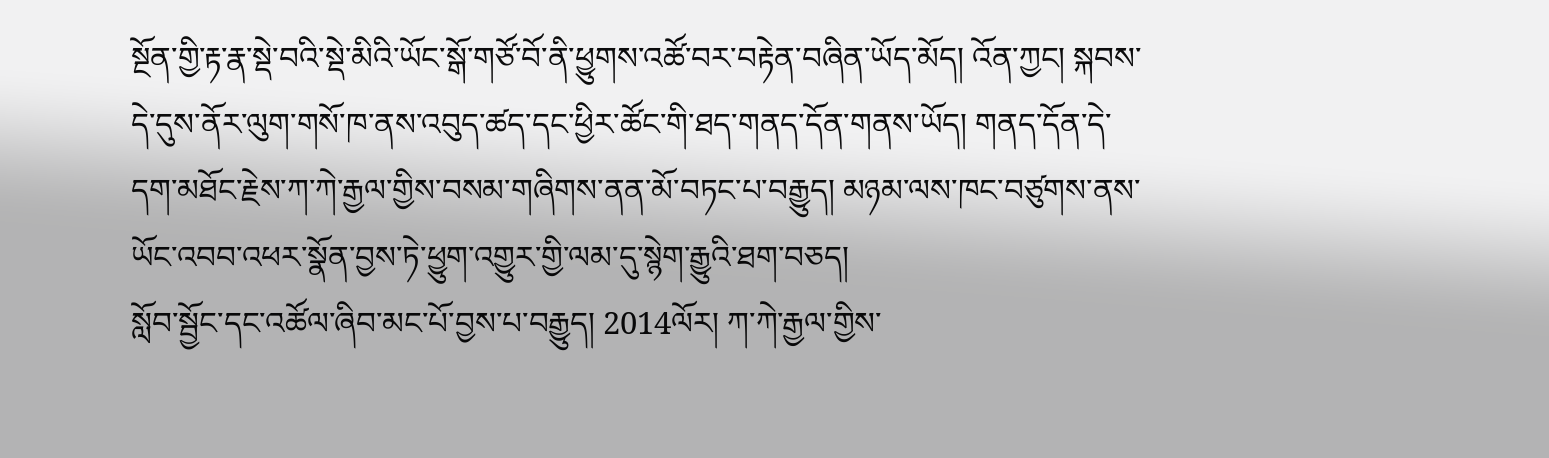སྔོན་གྱི་རྟ་རྣ་སྡེ་བའི་སྡེ་མིའི་ཡོང་སྒོ་གཙོ་བོ་ནི་ཕྱུགས་འཚོ་བར་བརྟེན་བཞིན་ཡོད་མོད། འོན་ཀྱང། སྐབས་དེ་དུས་ནོར་ལུག་གསོ་ཁ་ནས་འབུད་ཚད་དང་ཕྱིར་ཚོང་གི་ཐད་གནད་དོན་གནས་ཡོད། གནད་དོན་དེ་དག་མཐོང་རྗེས་ཀ་ཀེ་རྒྱལ་གྱིས་བསམ་གཞིགས་ནན་མོ་བཏང་པ་བརྒྱུད། མཉམ་ལས་ཁང་བཙུགས་ནས་ཡོང་འབབ་འཕར་སྣོན་བྱས་ཏེ་ཕྱུག་འགྱུར་གྱི་ལམ་དུ་སྙེག་རྒྱུའི་ཐག་བཅད།
སློབ་སྦྱོང་དང་འཚོལ་ཞིབ་མང་པོ་བྱས་པ་བརྒྱུད། 2014ལོར། ཀ་ཀེ་རྒྱལ་གྱིས་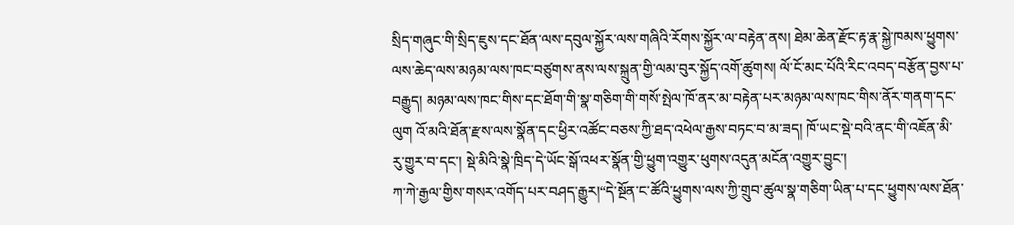སྲིད་གཞུང་གི་སྲིད་ཇུས་དང་ཐོན་ལས་དབུལ་སྐྱོར་ལས་གཞིའི་རོགས་སྐྱོར་ལ་བརྟེན་ནས། ཐེམ་ཆེན་རྫོང་རྟ་རྣ་སྐྱེ་ཁམས་ཕྱུགས་ལས་ཆེད་ལས་མཉམ་ལས་ཁང་བཙུགས་ནས་ལས་སྐྲུན་གྱི་ལམ་བུར་སྐྱོད་འགོ་ཚུགས། ལོ་ངོ་མང་པོའི་རིང་འབད་བརྩོན་བྱས་པ་བརྒྱུད། མཉམ་ལས་ཁང་གིས་དང་ཐོག་གི་སྣ་གཅིག་གི་གསོ་སྤེལ་ཁོ་ནར་མ་བརྟེན་པར་མཉམ་ལས་ཁང་གིས་ནོར་གནག་དང་ལུག འོ་མའི་ཐོན་རྫས་ལས་སྣོན་དང་ཕྱིར་འཚོང་བཅས་ཀྱི་ཐད་འཕེལ་རྒྱས་བཏང་བ་མ་ཟད། ཁོ་ཡང་སྡེ་བའི་ནང་གི་འཇོན་མི་རུ་གྱུར་བ་དང་། སྡེ་མིའི་སྣེ་ཁྲིད་དེ་ཡོང་སྒོ་འཕར་སྣོན་གྱི་ཕྱུག་འགྱུར་ཕུགས་འདུན་མངོན་འགྱུར་བྱུང་།
ཀ་ཀེ་རྒྱལ་གྱིས་གསར་འགོད་པར་བཤད་རྒྱུར།“དེ་སྔོན་ང་ཚོའི་ཕྱུགས་ལས་ཀྱི་གྲུབ་ཚུལ་སྣ་གཅིག་ཡིན་པ་དང་ཕྱུགས་ལས་ཐོན་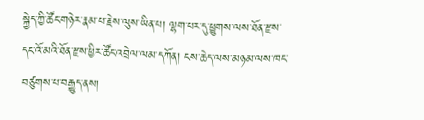སྐྱེད་ཀྱི་ཚོང་གཉེར་རྣམ་པ་རྗེས་ལུས་ཡིན་པ། ལྷག་པར་དུ་ཕྱུགས་ལས་ཐོན་རྫས་དང་འོ་མའི་ཐོན་རྫས་ཕྱིར་ཚོང་འབྲེལ་ལམ་དཀོན། ངས་ཆེད་ལས་མཉམ་ལས་ཁང་བཙུགས་པ་བརྒྱུད་ནས།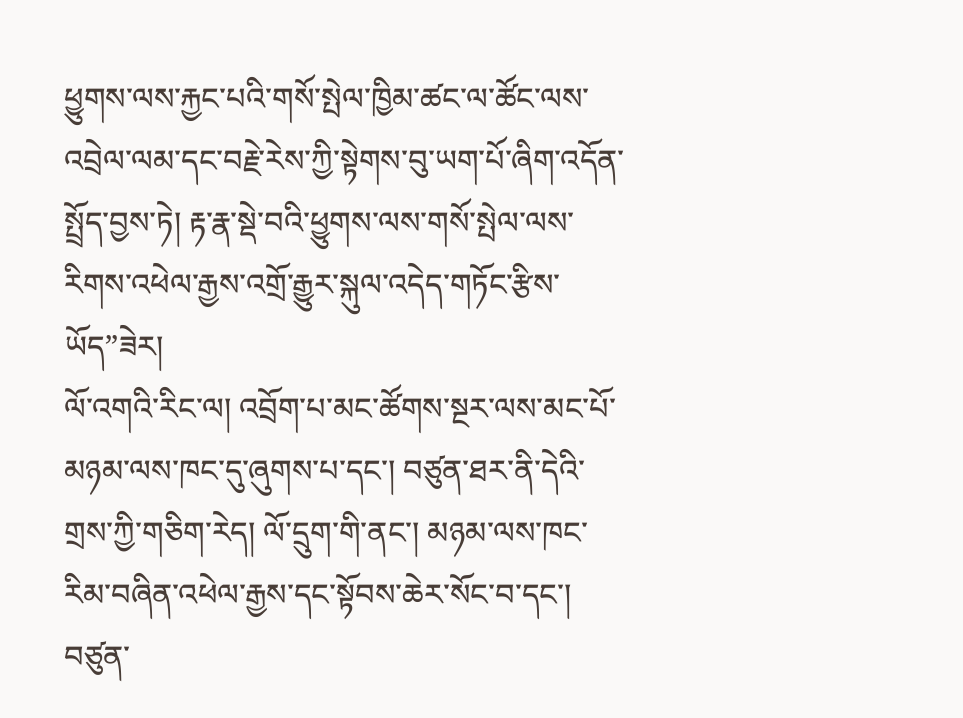ཕྱུགས་ལས་རྐྱང་པའི་གསོ་སྤེལ་ཁྱིམ་ཚང་ལ་ཚོང་ལས་འབྲེལ་ལམ་དང་བརྗེ་རེས་ཀྱི་སྟེགས་བུ་ཡག་པོ་ཞིག་འདོན་སྤྲོད་བྱས་ཏེ། རྟ་རྣ་སྡེ་བའི་ཕྱུགས་ལས་གསོ་སྤེལ་ལས་རིགས་འཕེལ་རྒྱས་འགྲོ་རྒྱུར་སྐུལ་འདེད་གཏོང་རྩིས་ཡོད”ཟེར།
ལོ་འགའི་རིང་ལ། འབྲོག་པ་མང་ཚོགས་སྔར་ལས་མང་པོ་མཉམ་ལས་ཁང་དུ་ཞུགས་པ་དང་། བཙུན་ཐར་ནི་དེའི་གྲས་ཀྱི་གཅིག་རེད། ལོ་དྲུག་གི་ནང་། མཉམ་ལས་ཁང་རིམ་བཞིན་འཕེལ་རྒྱས་དང་སྟོབས་ཆེར་སོང་བ་དང་། བཙུན་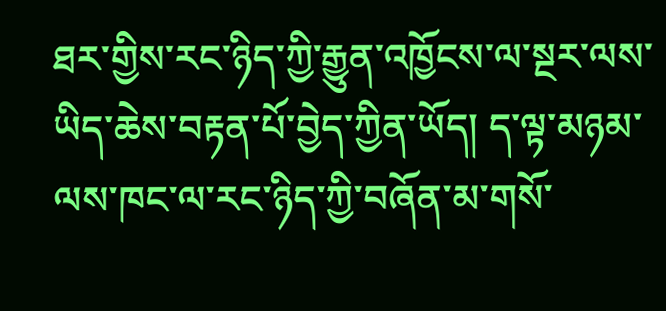ཐར་གྱིས་རང་ཉིད་ཀྱི་རྒྱུན་འཁྱོངས་ལ་སྔར་ལས་ཡིད་ཆེས་བརྟན་པོ་བྱེད་ཀྱིན་ཡོད། ད་ལྟ་མཉམ་ལས་ཁང་ལ་རང་ཉིད་ཀྱི་བཞོན་མ་གསོ་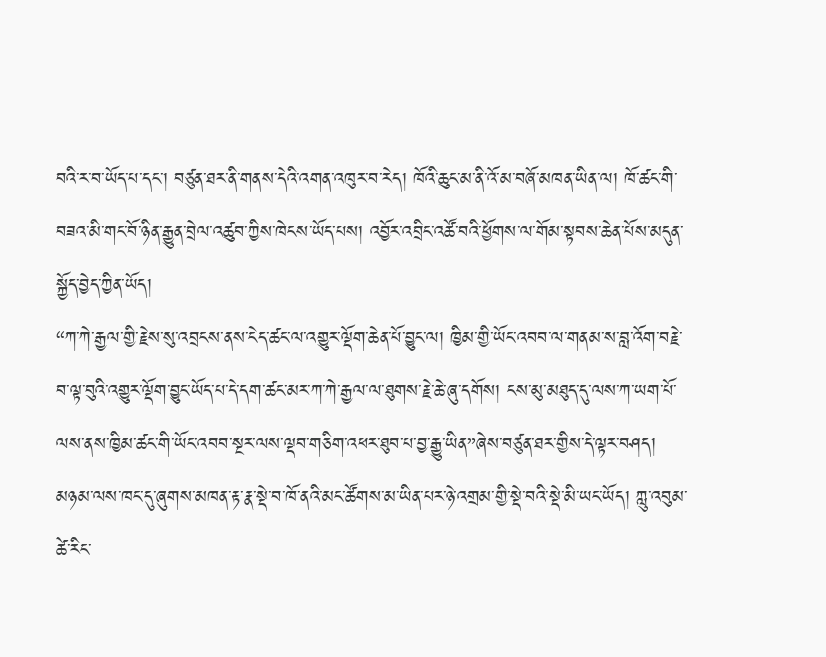བའི་ར་བ་ཡོད་པ་དང་། བཙུན་ཐར་ནི་གནས་དེའི་འགན་འཁུར་བ་རེད། ཁོའི་ཆུང་མ་ནི་འོ་མ་བཞོ་མཁན་ཡིན་ལ། ཁོ་ཚང་གི་བཟའ་མི་གང་བོ་ཉིན་རྒྱུན་བྲེལ་འཚུབ་ཀྱིས་ཁེངས་ཡོད་པས། འབྱོར་འབྲིང་འཚོ་བའི་ཕྱོགས་ལ་གོམ་སྟབས་ཆེན་པོས་མདུན་སྐྱོད་བྱེད་ཀྱིན་ཡོད།
“ཀ་ཀེ་རྒྱལ་གྱི་རྗེས་སུ་འབྲངས་ནས་ངེད་ཚང་ལ་འགྱུར་ལྡོག་ཆེན་པོ་བྱུང་ལ། ཁྱིམ་གྱི་ཡོང་འབབ་ལ་གནམ་ས་བླ་འོག་བརྗེ་བ་ལྟ་བུའི་འགྱུར་ལྡོག་བྱུང་ཡོད་པ་དེ་དག་ཚང་མར་ཀ་ཀེ་རྒྱལ་ལ་ཐུགས་རྗེ་ཆེ་ཞུ་དགོས། ངས་མུ་མཐུད་དུ་ལས་ཀ་ཡག་པོ་ལས་ནས་ཁྱིམ་ཚང་གི་ཡོང་འབབ་སྔར་ལས་ལྡབ་གཅིག་འཕར་ཐུབ་པ་བྱ་རྒྱུ་ཡིན”ཞེས་བཙུན་ཐར་གྱིས་དེ་ལྟར་བཤད།
མཉམ་ལས་ཁང་དུ་ཞུགས་མཁན་རྟ་རྣ་སྡེ་བ་ཁོ་ནའི་མང་ཚོགས་མ་ཡིན་པར་ཉེ་འགྲམ་གྱི་སྡེ་བའི་སྡེ་མི་ཡང་ཡོད། ཀླུ་འབུམ་ཚེ་རིང་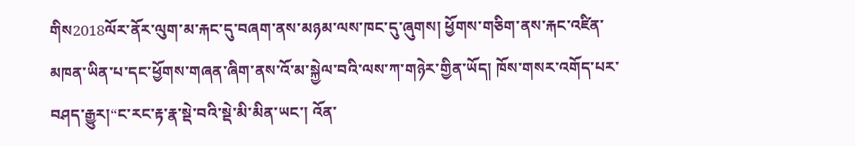གིས2018ལོར་ནོར་ལུག་མ་རྐང་དུ་བཞག་ནས་མཉམ་ལས་ཁང་དུ་ཞུགས། ཕྱོགས་གཅིག་ནས་རྐང་འཛིན་མཁན་ཡིན་པ་དང་ཕྱོགས་གཞན་ཞིག་ནས་འོ་མ་སྐྱེལ་བའི་ལས་ཀ་གཉེར་གྱིན་ཡོད། ཁོས་གསར་འགོད་པར་བཤད་རྒྱུར།“ང་རང་རྟ་རྣ་སྡེ་བའི་སྡེ་མི་མིན་ཡང་། འོན་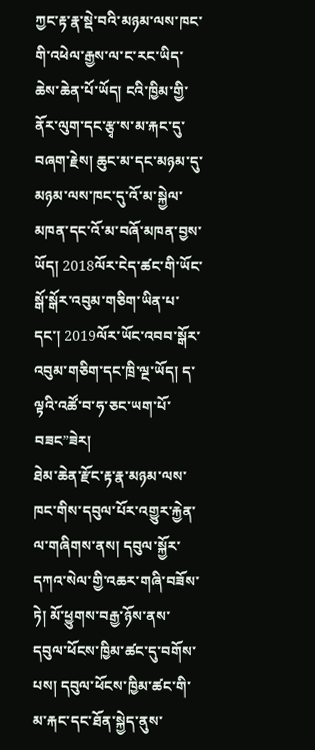ཀྱང་རྟ་རྣ་སྡེ་བའི་མཉམ་ལས་ཁང་གི་འཕེལ་རྒྱས་ལ་ང་རང་ཡིད་ཆེས་ཆེན་པོ་ཡོད། ངའི་ཁྱིམ་གྱི་ནོར་ལུག་དང་རྩྭ་ས་མ་རྐང་དུ་བཞག་རྗེས། ཆུང་མ་དང་མཉམ་དུ་མཉམ་ལས་ཁང་དུ་འོ་མ་སྐྱེལ་མཁན་དང་འོ་མ་བཞོ་མཁན་བྱས་ཡོད། 2018ལོར་ངེད་ཚང་གི་ཡོང་སྒོ་སྒོར་འབུམ་གཅིག་ཡིན་པ་དང་། 2019ལོར་ཡོང་འབབ་སྒོར་འབུམ་གཅིག་དང་ཁྲི་ལྔ་ཡོད། ད་ལྟའི་འཚོ་བ་ཧ་ཅང་ཡག་པོ་བཟང”ཟེར།
ཐེམ་ཆེན་རྫོང་རྟ་རྣ་མཉམ་ལས་ཁང་གིས་དབུལ་པོར་འགྱུར་རྐྱེན་ལ་གཞིགས་ནས། དབུལ་སྐྱོར་དཀའ་སེལ་གྱི་འཆར་གཞི་བཟོས་ཏེ། མོ་ཕྱུགས་བརྒྱ་ཉོས་ནས་དབུལ་ཕོངས་ཁྱིམ་ཚང་དུ་བགོས་པས། དབུལ་ཕོངས་ཁྱིམ་ཚང་གི་མ་རྐང་དང་ཐོན་སྐྱེད་ནུས་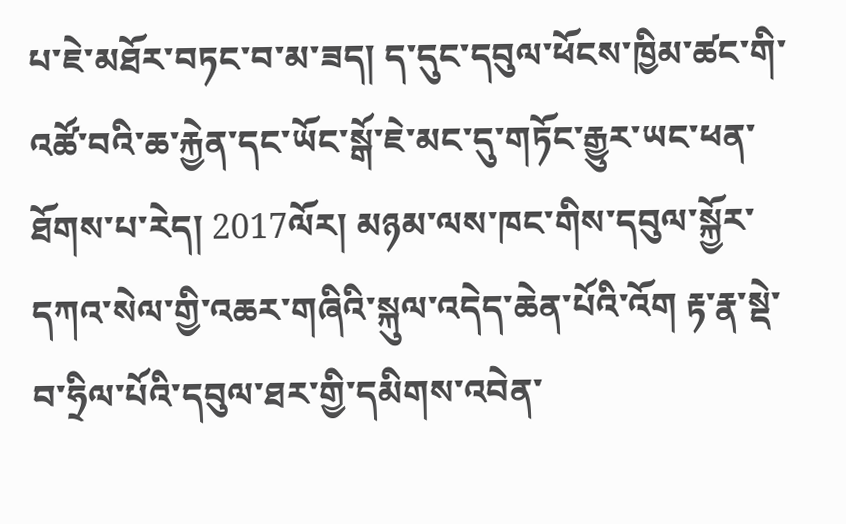པ་ཇེ་མཐོར་བཏང་བ་མ་ཟད། ད་དུང་དབུལ་ཕོངས་ཁྱིམ་ཚང་གི་འཚོ་བའི་ཆ་རྐྱེན་དང་ཡོང་སྒོ་ཇེ་མང་དུ་གཏོང་རྒྱུར་ཡང་ཕན་ཐོགས་པ་རེད། 2017ལོར། མཉམ་ལས་ཁང་གིས་དབུལ་སྐྱོར་དཀའ་སེལ་གྱི་འཆར་གཞིའི་སྐུལ་འདེད་ཆེན་པོའི་འོག རྟ་རྣ་སྡེ་བ་ཧྲིལ་པོའི་དབུལ་ཐར་གྱི་དམིགས་འབེན་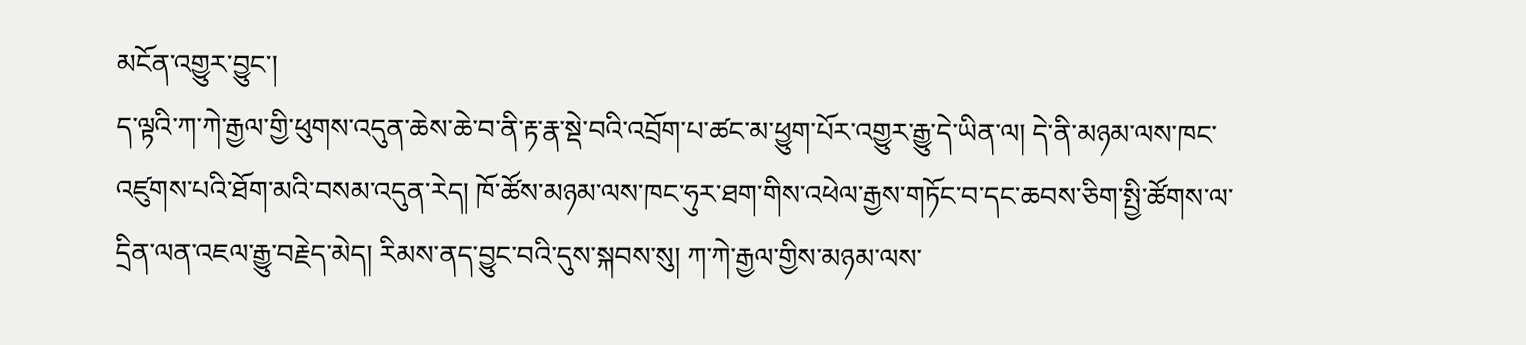མངོན་འགྱུར་བྱུང་།
ད་ལྟའི་ཀ་ཀེ་རྒྱལ་གྱི་ཕུགས་འདུན་ཆེས་ཆེ་བ་ནི་རྟ་རྣ་སྡེ་བའི་འབྲོག་པ་ཚང་མ་ཕྱུག་པོར་འགྱུར་རྒྱུ་དེ་ཡིན་ལ། དེ་ནི་མཉམ་ལས་ཁང་འཛུགས་པའི་ཐོག་མའི་བསམ་འདུན་རེད། ཁོ་ཚོས་མཉམ་ལས་ཁང་ཧུར་ཐག་གིས་འཕེལ་རྒྱས་གཏོང་བ་དང་ཆབས་ཅིག་སྤྱི་ཚོགས་ལ་དྲིན་ལན་འཇལ་རྒྱུ་བརྗེད་མེད། རིམས་ནད་བྱུང་བའི་དུས་སྐབས་སུ། ཀ་ཀེ་རྒྱལ་གྱིས་མཉམ་ལས་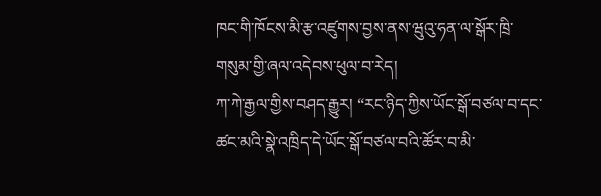ཁང་གི་ཁོངས་མི་རྩ་འཛུགས་བྱས་ནས་ཝུའུ་ཧན་ལ་སྒོར་ཁྲི་གསུམ་གྱི་ཞལ་འདེབས་ཕུལ་བ་རེད།
ཀ་ཀེ་རྒྱལ་གྱིས་བཤད་རྒྱུར། “རང་ཉིད་ཀྱིས་ཡོང་སྒོ་བཙལ་བ་དང་ཚང་མའི་སྣེ་འཁྲིད་དེ་ཡོང་སྒོ་བཙལ་བའི་ཚོར་བ་མི་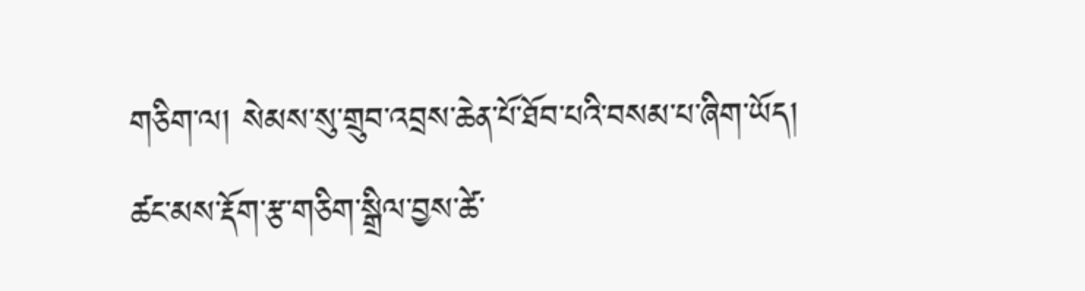གཅིག་ལ། སེམས་སུ་གྲུབ་འབྲས་ཆེན་པོ་ཐོབ་པའི་བསམ་པ་ཞིག་ཡོད། ཚང་མས་རྡོག་རྩ་གཅིག་སྒྲིལ་བྱས་ཚེ་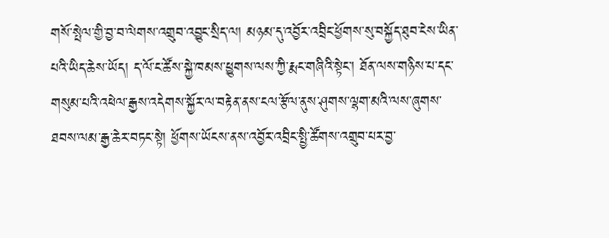གསོ་སྤེལ་གྱི་བྱ་བ་ལེགས་འགྲུབ་འབྱུང་སྲིད་ལ། མཉམ་དུ་འབྱོར་འབྲིང་ཕྱོགས་སུ་བསྐྱོད་ཐུབ་ངེས་ཡིན་པའི་ཡིད་ཆེས་ཡོད། ད་ལོ་ང་ཚོས་སྐྱེ་ཁམས་ཕྱུགས་ལས་ཀྱི་རྨང་གཞིའི་སྟེང་། ཐོན་ལས་གཉིས་པ་དང་གསུམ་པའི་འཕེལ་རྒྱས་འདེགས་སྐྱོར་ལ་བརྟེན་ནས་ངལ་རྩོལ་ནུས་ཤུགས་ལྷག་མའི་ལས་ཞུགས་ཐབས་ལམ་རྒྱ་ཆེར་བཏང་སྟེ། ཕྱོགས་ཡོངས་ནས་འབྱོར་འབྲིང་སྤྱི་ཚོགས་འགྲུབ་པར་བྱ་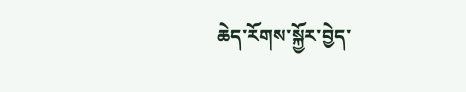ཆེད་རོགས་སྐྱོར་བྱེད་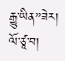རྒྱུ་ཡིན”ཟེར།
ལོ་ཙཱ་བ།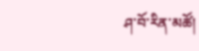ཤ་བོ་རིན་མཚོ།